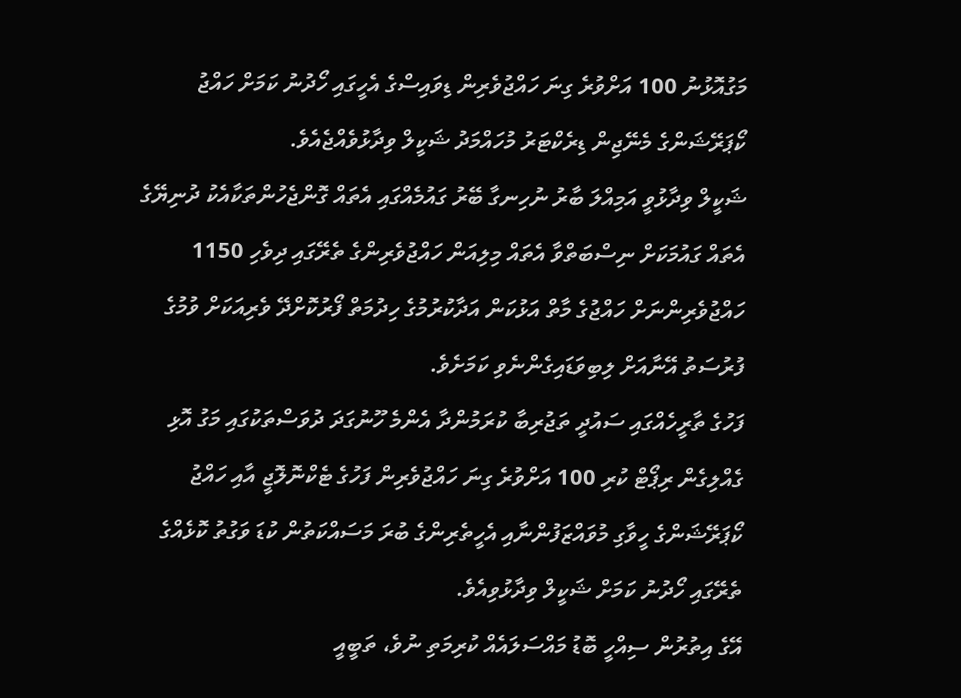މަގުއޮޅުނު 100 އަށްވުރެ ގިނަ ހައްޖުވެރިން ޑިވައިސްގެ އެހީގައި ހޯދުނު ކަމަށް ހައްޖު ކޯޕަރޭޝަންގެ މެނޭޖިން ޑިރެކްޓަރު މުހައްމަދު ޝަކީލް ވިދާޅުވެއްޖެއެވެ.
ޝަކީލް ވިދާޅުވީ އަމިއްލަ ބާރު ނުހިނގާ ބޭރު ގައުމެއްގައި އެތައް ގޮންޖެހުންތަކާއެކު ދުނިޔޭގެ އެތައް ގައުމަކަށް ނިސްބަތްވާ އެތައް މިލިއަން ހައްޖުވެރިންގެ ތެރޭގައި ދިވެހި 1150 ހައްޖުވެރިންނަށް ހައްޖުގެ މާތް އަޅުކަން އަދާކުރުމުގެ ހިދުމަތް ފޯރުކޮށްދޭ ވެރިއަކަށް ވުމުގެ ފުރުސަތު އޭނާއަށް ލިބިވަޑައިގެންނެވި ކަމަށެވެ.
ފަހުގެ ތާރީހެއްގައި ސައުދީ ތަޖުރިބާ ކުރަމުންދާ އެންމެ ހޫނުގަދަ ދުވަސްތަކުގައި މަގު އޮޅި ގެއްލިގެން ރިޕޯޓް ކުރި 100 އަށްވުރެ ގިނަ ހައްޖުވެރިން ފަހުގެ ޓެކްނޮލޮޖީ އާއި ހައްޖު ކޯޕަރޭޝަންގެ ހީވާގި މުވައްޒަފުންނާއި އެހީތެރިންގެ ބުރަ މަސައްކަތުން ކުޑަ ވަގުތު ކޮޅެއްގެ ތެރޭގައި ހޯދުނު ކަމަށް ޝަކީލް ވިދާޅުވިއެވެ.
އޭގެ އިތުރުން ސިއްހީ ބޮޑު މައްސަލައެއް ކުރިމަތި ނުވެ، ތަބީއީ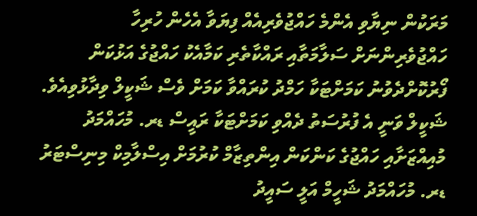މަރަކުން ނިޔާވި އެންމެ ހައްޖުވެރިއެއް ފިޔަވާ އެހެން ހުރިހާ ހައްޖުވެރިންނަށް ސަލާމަތާއި ރައްކާތެރި ކަމާއެކު ހައްޖުގެ އަޅުކަން ފޯރުކޮށްދެވުނު ކަމަށްޓަކާ ހަމްދު ކުރައްވާ ކަމަށް ވެސް ޝަކީލް ވިދާޅުވިއެވެ.
ޝަކީލް ވަނީ އެ ފުރުސަތު ދެއްވި ކަމަށްޓަކާ ރައީސް ޑރ. މުހައްމަދު މުއިއްޒަށާއި ހައްޖުގެ ކަންކަން އިންތިޒާމް ކުރުމަށް އިސްލާމިކް މިނިސްޓަރު ޑރ. މުހައްމަދު ޝަހީމް އަލީ ސައީދު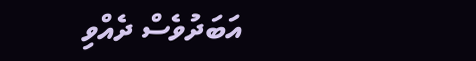އަބަދުވެސް ދެއްވި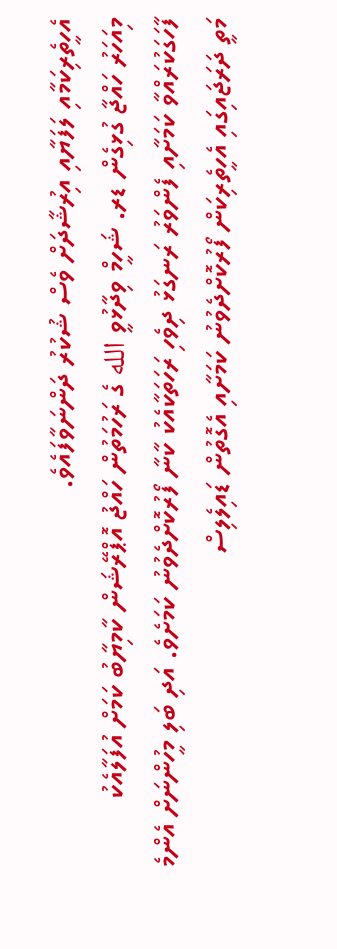އެހީތެރިކަމާއި ލަފަޔާއި އިރުޝާދަށް ވެސް ޝުކުރު ދަންނަވާފައެވެ.
މިއަހަރު ހައްޖާ ގުޅިގެން ޑރ. ޝަހީމް ވިދާޅުވީ الله ގެ ރަހުމަތުން ހައްޖު އޮޕްރޭޝަން ކާމިޔާބު ކަމަށް އުފަލާއެކު ފާހަގަކުރައްވާ ކަމަށާއި ފެންވަރު ރަނގަޅު ދިވެހި ރަހަތަކާއެކު ކާނާ ފޯރުކޮށްދެވުނު ކަމަށެވެ. އަދި ބަލި މީހުންނަށް އެންމެ މަތީ ދަރަޖައިގައި އެހީތެރިކަން ފޯރުކޮށްދެވުނު ކަމަށާއި އެގޮތުން ޑައިލެލިސް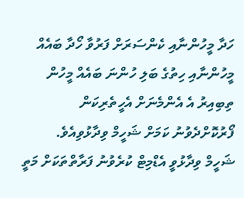ހަދާ މީހުންނާއި ކެންސަރަށް ފަރުވާ ހޯދާ ބައެއް މީހުންނާއި ހިތުގެ ބަލި ހުންނަ ބައެއް މީހުން ތިބިއިރު އެ އެންމެނަށް އެހީތެރިކަން ފޯރުކޮށްދެވުނު ކަމަށް ޝަހީމް ވިދާޅުވިއެވެ.
ޝަހީމް ވިދާޅުވީ އެޑްމިޓް ކުރެވުނު ފަރާތްތަކަށް މަތީ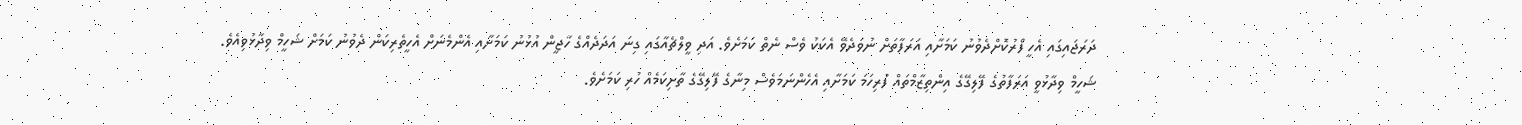ދަރަޖައިގައި އެހީ ފޯރުކޮށްދެވުނު ކަމަށާއި އަރަފާތަށް ނުވަދެވޭ އެކަކު ވެސް ނެތް ކަމަށެވެ. އަދި ވީލްޗެއާގައި ގިނަ އަދަދެއްގެ ހާޖީން އުޅުނު ކަމަށާއި އެންމެނަށް އެހީތެރިކަން ދެވުނު ކަމަށް ޝަހީމް ވިދާޅުވިއެވެ.
ޝަހީމް ވިދާޅުވީ އަރަފާތުގެ ފޭލިގޭގެ އިންތިޒާމްތައް ފުރިހަމަ ކަމަށާއި އެހެންނަމަވެސް މިނާގެ ފޭލިގޭގެ ތާށިކަމެއް ހުރި ކަމަށެވެ.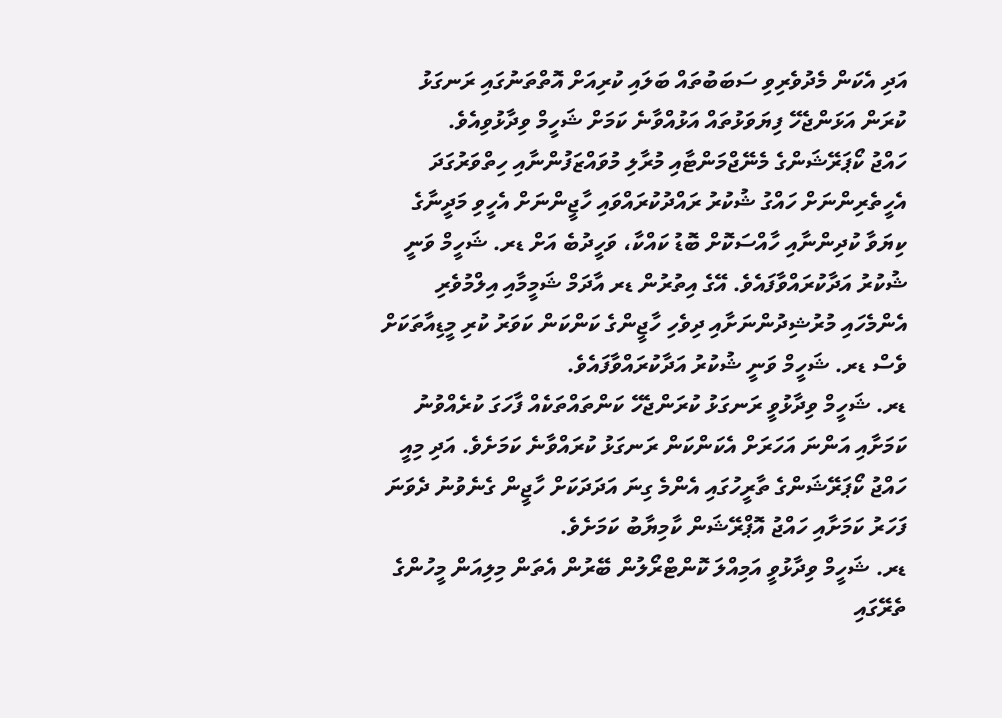އަދި އެކަން މެދުވެރިވި ސަބަބުތައް ބަލައި ކުރިއަށް އޮތްތަނުގައި ރަނގަޅު ކުރަން އަޅަންޖެހޭ ފިޔަވަޅުތައް އަޅުއްވާނެ ކަމަށް ޝަހީމް ވިދާޅުވިއެވެ.
ހައްޖު ކޯޕަރޭޝަންގެ މެނޭޖްމަންޓާއި މުރާލި މުވައްޒަފުންނާއި ހިތްވަރުގަދަ އެހީތެރިންނަށް ހައްގު ޝުކުރު ރައްދުކުރައްވައި ހާޖީންނަށް އެހީވި މަދީނާގެ ކިޔަވާ ކުދިންނާއި ހާއްސަކޮށް ބޮޑު ކައްކާ، ވަހީދުބެ އަށް ޑރ. ޝަހީމް ވަނީ ޝުކުރު އަދާކުރައްވާފައެވެ. އޭގެ އިތުރުން ޑރ އާދަމް ޝަމީމާއި އިލްމުވެރި އެންމެހައި މުރުޝިދުންނަށާއި ދިވެހި ހާޖީންގެ ކަންކަން ކަވަރު ކުރި މީޑިއާތަކަށް ވެސް ޑރ. ޝަހީމް ވަނީ ޝުކުރު އަދާކުރައްވާފައެވެ.
ޑރ. ޝަހީމް ވިދާޅުވީ ރަނގަޅު ކުރަންޖެހޭ ކަންތައްތަކެއް ފާހަގަ ކުރެއްވުނު ކަމަށާއި އަންނަ އަހަރަށް އެކަންކަން ރަނގަޅު ކުރައްވާނެ ކަމަށެވެ. އަދި މިއީ ހައްޖު ކޯޕަރޭޝަންގެ ތާރީހުގައި އެންމެ ގިނަ އަދަދަކަށް ހާޖީން ގެނެވުނު ދެވަނަ ފަހަރު ކަމަށާއި ހައްޖު އޮޕްރޭޝަން ކާމިޔާބު ކަމަށެވެ.
ޑރ. ޝަހީމް ވިދާޅުވީ އަމިއްލަ ކޮންޓްރޯލުން ބޭރުން އެތަން މިލިއަން މީހުންގެ ތެރޭގައި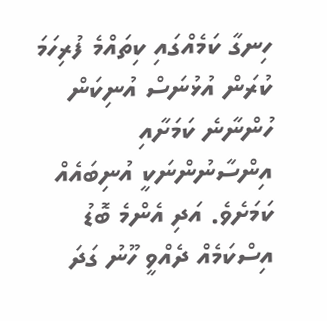ހިނގާ ކަމެއްގައި ކިތައްމެ ފުރިހަމަ ކުރަން އުޅުނަސް އުނިކަން ހުންނާނެ ކަމަށާއި އިންސާނުންނަކީ އުނިބައެއް ކަމަށެވެ. އަދި އެންމެ ބޮޑު އިސްކަމެއް ދެއްވީ ހޫނު ގަދަ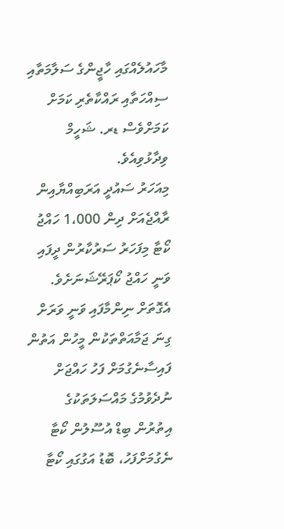މާހައުލެއްގައި ހާޖީންގެ ސަލާމަތާއި ސިއްހަތާއި ރައްކާތެރި ކަމަށް ކަމަށްވެސް ޑރ. ޝަހީމް ވިދާޅުވިއެވެ.
މިއަހަރު ސައުދީ އަރަބިއްޔާއިން ރާއްޖެއަށް ދިން 1،000 ހައްޖު ކޯޓާ މިފަހަރު ސަރުކާރުން ދީފައި ވަނީ ހައްޖު ކޯޕަރޭޝަނަށެވެ. އެގޮތަށް ނިންމާފައި ވަނީ ވަރަށް ގިނަ ޖަމާއަތްތަކުން މީހުން އަތުން ފައިސާނެގުމަށް ފަހު ހައްޖަށް ނުދެވުމުގެ މައްސަލަތަކުގެ އިތުރުން ބިޑް އުސޫލުން ކޯޓާ ނެގުމަށްފަހު، ބޮޑު އަގުގައި ކޯޓާ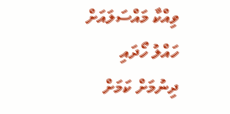ވިއްކާ މައްސަލައަށް ހައްލު ހޯދައި ދިނުމަށް ކަމަށް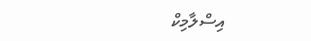އިސްލާމިކް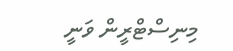މިނިސްޓްރީން ވަނީ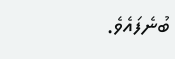ބުނެފައެވެ.